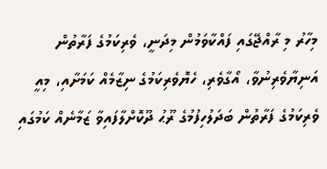މިހާރު މި ރާއްޖޭގައި ފައްކާވަމުން މިދަނީ، ވެރިކަމުގެ ފަރާތުން އަނިޔާވެރިނުވާ، އޯގާވެރި، ހެޔޮވެރިކަމުގެ ނިޒާމެއް ކަމަށާއި، މިއީ ވެރިކަމުގެ ފަރާތުން ބަދަލުހިފުމުގެ ރޫޙު ދޫކޮށްލާފައިވާ ޒަމާނެއް ކަމުގައި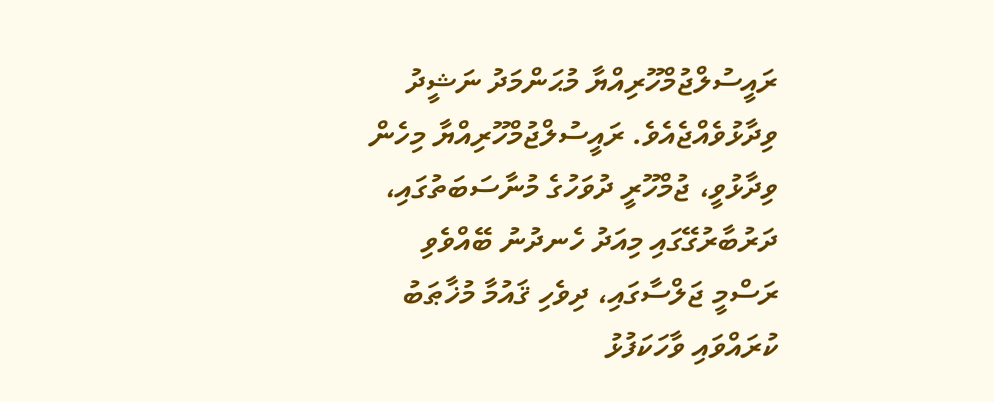ރައީސުލްޖުމްހޫރިއްޔާ މުޙަންމަދު ނަޝީދު ވިދާޅުވެއްޖެއެވެ. ރައީސުލްޖުމްހޫރިއްޔާ މިހެން ވިދާޅުވީ، ޖުމްހޫރީ ދުވަހުގެ މުނާސަބަތުގައި، ދަރުބާރުގޭގައި މިއަދު ހެނދުނު ބޭއްވެވި ރަސްމީ ޖަލްސާގައި، ދިވެހި ޤައުމާ މުޚާޠަބު ކުރައްވައި ވާހަކަފުޅު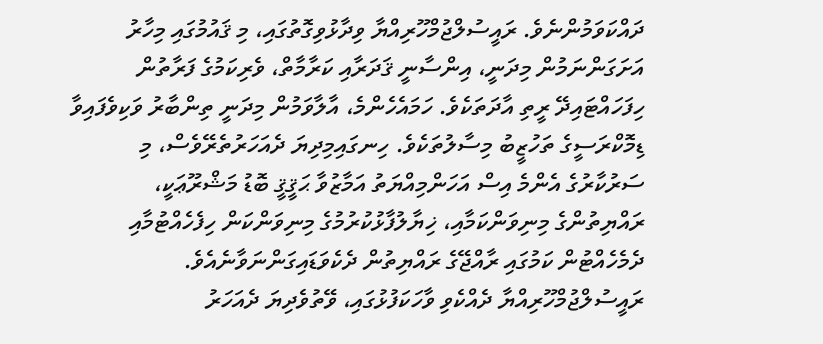ދައްކަވަމުންނެވެ. ރައީސުލްޖުމްހޫރިއްޔާ ވިދާޅުވިގޮތުގައި، މި ޤައުމުގައި މިހާރު އަށަގަންނަމުން މިދަނީ، އިންސާނީ ޤަދަރާއި ކަރާމާތް، ވެރިކަމުގެ ފަރާތުން ހިފަހައްޓައިދޭ ރީތި އާދަތަކެވެ. ހަމައެހެންމެ، އާލާވަމުން މިދަނީ ތިންބާރު ވަކިވެފައިވާ ޑިމޮކްރަސީގެ ތަހުޒީބު މިސާލުތަކެވެ. ހިނގައިމިދިޔަ ދެއަހަރުތެރޭވެސް، މި ސަރުކާރުގެ އެންމެ އިސް އަހަންމިއްޔަތު އަމާޒުވާ ޙަޤީޤީ ބޮޑު މަޝްރޫޢަކީ، ރައްޔިތުންގެ މިނިވަންކަމާއި، ޚިޔާލުފާޅުކުރުމުގެ މިނިވަންކަން ހިފެހެއްޓުމާއި ދެމެހެއްޓުން ކަމުގައި ރާއްޖޭގެ ރައްޔިތުން ދެކެވަޑައިގަންނަވާނެއެވެ.
ރައީސުލްޖުމްހޫރިއްޔާ ދެއްކެވި ވާހަކަފުޅުގައި، ވޭތުވެދިޔަ ދެއަހަރު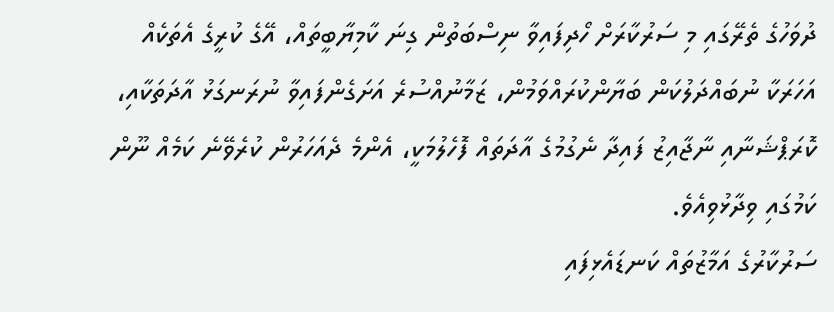ދުވަހުގެ ތެރޭގައި މި ސަރުކާރަށް ހޯދިފައިވާ ނިސްބަތުން ގިނަ ކާމިޔާބީތައް، އޭގެ ކުރީގެ އެތަކެއް އަހަރަކާ ނުބައްދަލުކަން ބަޔާންކުރައްވަމުން، ޒަމާނުއްސުރެ އަށަގެންފައިވާ ނުރަނގަޅު އާދަތަކާއި، ކޮރަޕްޝަނާއި ނާޖާއިޒު ފައިދާ ނެގުމުގެ އާދަތައް ފޮހެލުމަކީ، އެންމެ ދެއަހަރުން ކުރެވޭނެ ކަމެއް ނޫން ކަމުގައި ވިދާޅުވިއެވެ.
ސަރުކާރުގެ އަމާޒުތައް ކަނޑައެޅިފައި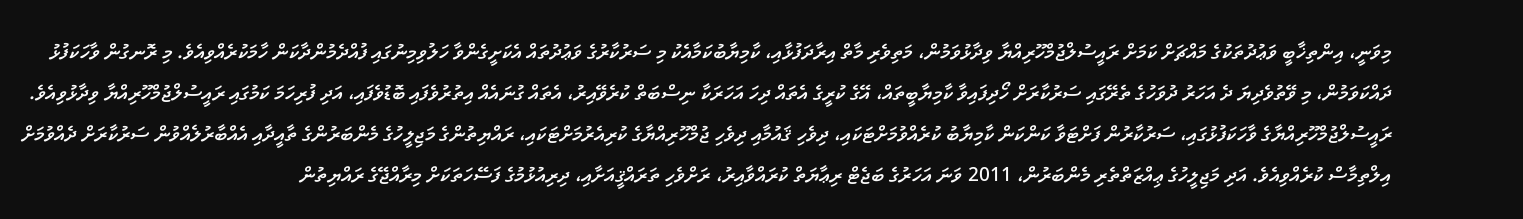މިވަނީ، އިންތިޚާބީ ވަޢުދުތަކުގެ މައްޗަށް ކަމަށް ރައީސުލްޖުމްހޫރިއްޔާ ވިދާޅުވަމުން، މަތިވެރި މާތް އިރާދަފުޅާއި، ކާމިޔާބުކަމާއެކު މި ސަރުކާރުގެ ވަޢުދުތައް އެކަށީގެންވާ ހަލުވިމިނުގައި ފުއްދެމުންދާކަން ހާމަކުރެއްވިއެވެ. މި ރޮނގުން ވާހަކަފުޅު ދައްކަވަމުން، މި ވޭތުވެދިޔަ ދެ އަހަރު ދުވަހުގެ ތެރޭގައި ސަރުކާރަށް ހޯދިފައިވާ ކާމިޔާބީތައް، އޭގެ ކުރީގެ އެތައް ދިހަ އަހަރަކާ ނިސްބަތް ކުރެވޭއިރު، އެތައް ގުނައެއް އިތުރުވެފައި ބޮޑުވެފައި، އަދި ފުރިހަމަ ކަމުގައި ރައީސުލްޖުމްހޫރިއްޔާ ވިދާޅުވިއެވެ.
ރައީސުލްޖުމްހޫރިއްޔާގެ ވާހަކަފުޅުގައި، ސަރުކާރުން ފަށްޓަވާ ކަންކަން ކާމިޔާބު ކުރެއްވުމަށްޓަކައި، ދިވެހި ޤައުމާއި ދިވެހި ޖުމްހޫރިއްޔާގެ ކުރިއެރުމަށްޓަކައި، ރައްޔިތުންގެ މަޖިލީހުގެ މެންބަރުންގެ ތާއީދާއި އެއްބާރުލެއްވުން ސަރުކާރަށް ދެއްވުމަށް އިލްތިމާސް ކުރެއްވިއެވެ. އަދި މަޖިލީހުގެ ޢިއްޒަތްތެރި މެންބަރުން، 2011 ވަނަ އަހަރުގެ ބަޖެޓް ރިޢާޔަތް ކުރައްވާއިރު، ރަށްވެހި ތަރައްޤީއަށާއި، ދިރިއުޅުމުގެ ފަސޭހަތަކަށް މިރާއްޖޭގެ ރައްޔިތުން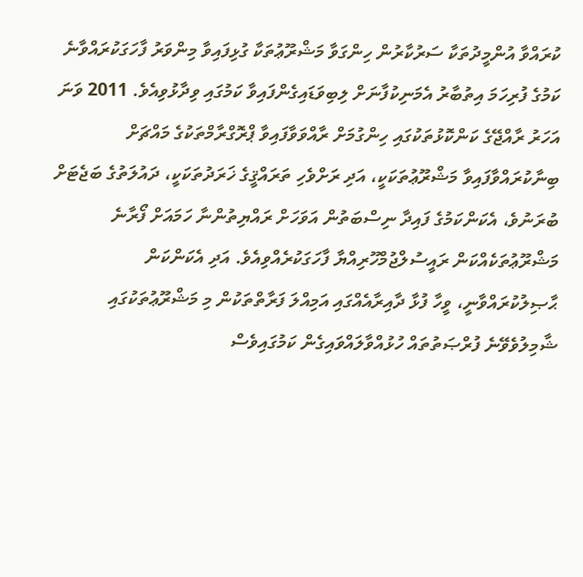ކުރައްވާ އުންމީދުތަކާ ސަރުކާރުން ހިންގަވާ މަޝްރޫޢުތަކާ ގުޅިފައިވާ މިންވަރު ފާހަގަކުރައްވާނެ ކަމުގެ ފުރިހަމަ އިތުބާރު އެމަނިކުފާނަށް ލިބިވަޑައިގެންފައިވާ ކަމުގައި ވިދާޅުވިއެވެ. 2011 ވަނަ އަހަރު ރާއްޖޭގެ ކަންކޮޅުތަކުގައި ހިންގުމަށް ރާއްވަވާފައިވާ ޕްރޮގްރާމްތަކުގެ މައްޗަށް ބިނާކުރައްވާފައިވާ މަޝްރޫޢުތަކަކީ، އަދި ރަށްވެހި ތަރައްޤީގެ ޚަރަދުތަކަކީ، ދައުލަތުގެ ބަޖެޓަށް ބުރަނުވެ، އެކަންކަމުގެ ފައިދާ ނިސްބަތުން އަވަހަށް ރައްޔިތުންނާ ހަމައަށް ފޯރާނެ މަޝްރޫޢުތަކެއްކަން ރައީސުލްޖުމްހޫރިއްޔާ ފާހަގަކުރެއްވިއެވެ. އަދި އެކަންކަން ޙާޞިލުކުރައްވާނީ، ވީހާ ފުޅާ ދާއިރާއެއްގައި އަމިއްލަ ފަރާތްތަކުން މި މަޝްރޫޢުތަކުގައި ޝާމިލުވެވޭނެ ފުރްޞަތުތައް ހުޅުއްވާލައްވައިގެން ކަމުގައިވެސް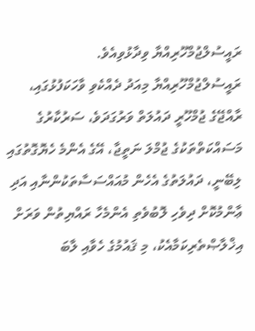ރައީސުލްޖުމްހޫރިއްޔާ ވިދާޅުވިއެވެ.
ރައީސުލްޖުމްހޫރިއްޔާ މިއަދު ދެއްކެވި ވާހަކަފުޅުގައި، ރާއްޖޭގެ ޖުމްހޫރީ ދައުލަތް ވަރުގަދަވެ، ސަރުކާރުގެ މަސައްކަތްތަކުގެ ޖުމްލަ ނަތީޖާ، އޭގެ އެންމެ ހެޔޮގޮތުގައި ލިބޭނީ، ދައުލަތުގެ އެހެން މުއައްސަސާތަކުންނާއި އަދި ޢާންމުކޮށް ދިވެހި ލޮބުވެތި އެންމެހާ ރައްޔިތުން ވަރަށް އިޚްލާޞްތެރިކަމާއެކު، މި ޤައުމުގެ ހެވާއި ލާބަ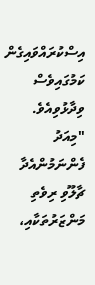އިސްކުރައްވައިގެން ކަމުގައިވެސް ވިދާޅުވިއެވެ. "މިއަދު ފެންނަމުންއެދާ ޗާލޫވި ރިވެތި މަންޒަރުތަކާއި،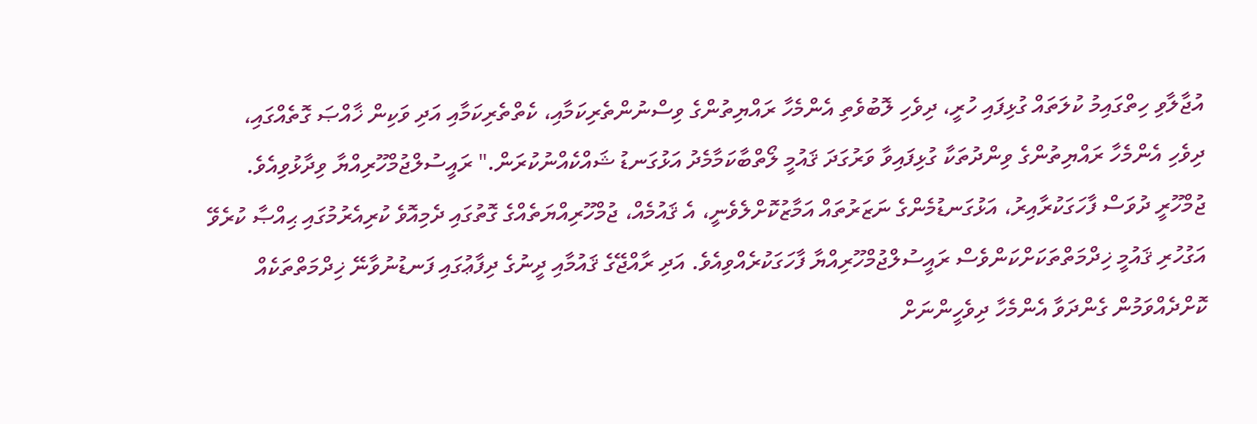އުޖާލާވި ހިތްގައިމު ކުލަތައް ގުޅިފައި ހުރީ، ދިވެހި ލޮބުވެތި އެންމެހާ ރައްޔިތުންގެ ވިސްނުންތެރިކަމާއި، ކެތްތެރިކަމާއި އަދި ވަކިން ޚާއްޞަ ގޮތެއްގައި، ދިވެހި އެންމެހާ ރައްޔިތުންގެ ވިންދުތަކާ ގުޅިފައިވާ ވަރުގަދަ ޤައުމީ ލޯތްބާކަމާމެދު އަޅުގަނޑު ޝައްކެއްނުކުރަން." ރައީސުލްޖުމްހޫރިއްޔާ ވިދާޅުވިއެވެ.
ޖުމްހޫރީ ދުވަސް ފާހަގަކުރާއިރު، އަޅުގަނޑުމެންގެ ނަޒަރުތައް އަމާޒުކޮށްލެވެނީ، އެ ޤައުމެއް، ޖުމްހޫރިއްޔަތެއްގެ ގޮތުގައި ދެމިއޮވެ ކުރިއެރުމުގައި ޙިއްޞާ ކުރެވޭ އަގުހުރި ޤައުމީ ޚިދްމަތްތަކަށްކަންވެސް ރައީސުލްޖުމްހޫރިއްޔާ ފާހަގަކުރެއްވިއެވެ. އަދި ރާއްޖޭގެ ޤައުމާއި ދީނުގެ ދިފާޢުގައި ފަނޑުނުވާނޭ ޚިދްމަތްތަކެއް ކޮށްދެއްވަމުން ގެންދަވާ އެންމެހާ ދިވެހީންނަށް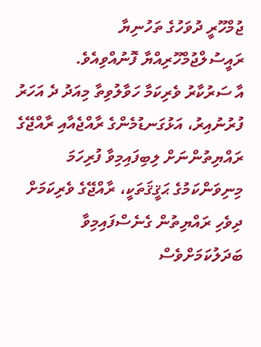ޖުމްހޫރީ ދުވަހުގެ ތަހުނިޔާ ރައީސުލްޖުމްހޫރިއްޔާ ފޮނުއްވިއެވެ.
އާ ސަރުކާރު ވެރިކަމާ ހަވާލުވިތާ މިއަދު ދެ އަހަރު ފުރުނުއިރު، އަޅުގަނޑުމެންގެ ރާއްޖެއާއި ރާއްޖޭގެ ރައްޔިތުންނަށް ލިބިފައިމިވާ ފުރިހަމަ މިނިވަންކަމުގެ ޙަޤީޤަތަކީ، ރާއްޖޭގެ ވެރިކަމަށް ދިވެހި ރައްޔިތުން ގެނެސްފައިމިވާ ބަދަލުކަމަށްވެސް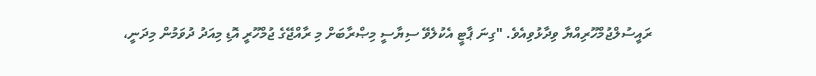ރައީސުލްޖުމްހޫރިއްޔާ ވިދާޅުވިއެވެ. "ގިނަ ޕާޓީ އެކުލެވޭ ސިޔާސީ މިޞްރާބަށް މި ރާއްޖޭގެ ޖުމްހޫރީ އޮޑި މިއަދު ދުވަމުން މިދަނީ،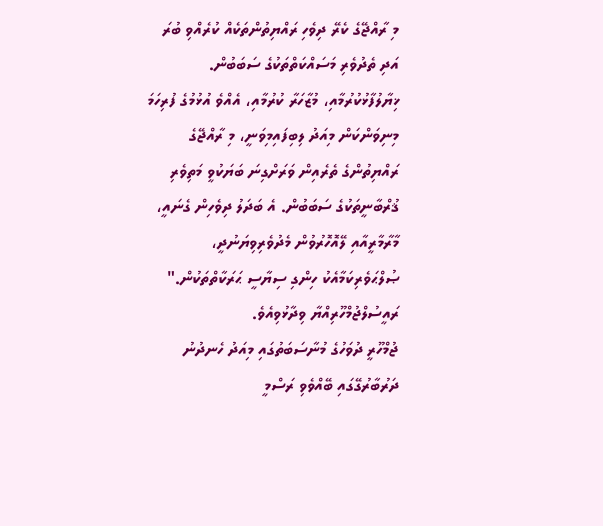މި ރާއްޖޭގެ ކެރޭ ދިވެހި ރައްޔިތުންތަކެއް ކުރެއްވި ބުރަ އަދި ތެދުވެރި މަސައްކަތްތަކުގެ ސަބަބުން. ޚިޔާލުފާޅުކުރުމާއި، މުޒާހަރާ ކުރުމާއި، އެއްވެ އުޅުމުގެ ފުރިހަމަ މިނިވަންކަން މިއަދު ލިބިފައިމިވަނީ، މި ރާއްޖޭގެ ރައްޔިތުންގެ ތެރެއިން ވަރަށްގިނަ ބަޔަކުވީ މަތިވެރި ޤުރްބާނީތަކުގެ ސަބަބުން. އެ ބަދަލު ދިވެހިން ގެނައީ، މާރާމާރީއާއި ލޭއޮހޮރުވުން މެދުވެރިވިޔަނުދީ، ޞުލްޙަވެރިކަމާއެކު ހިންގި ސިޔާސީ ޙަރަކާތްތަކުން." ރައީސުލްޖުމްހޫރިއްޔާ ވިދާޅުވިއެވެ.
ޖުމްހޫރީ ދުވަހުގެ މުނާސަބަތުގައި މިއަދު ހެނދުނު ދަރުބާރުގޭގައި ބޭއްވެވި ރަސްމީ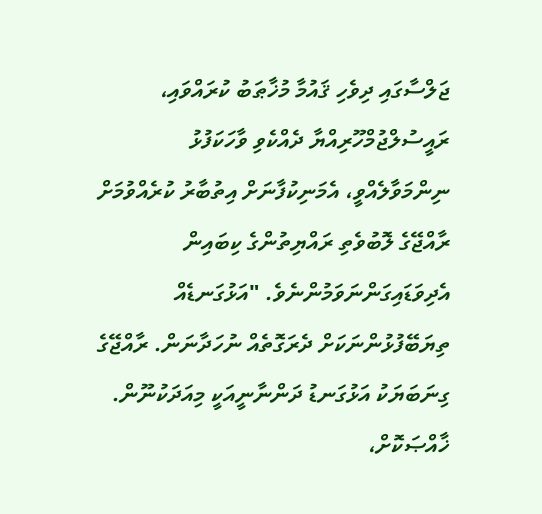ޖަލްސާގައި ދިވެހި ޤައުމާ މުޚާޠަބު ކުރައްވައި، ރައީސުލްޖުމްހޫރިއްޔާ ދެއްކެވި ވާހަކަފުޅު ނިންމަވާލެއްވީ، އެމަނިކުފާނަށް އިތުބާރު ކުރެއްވުމަށް ރާއްޖޭގެ ލޮބުވެތި ރައްޔިތުންގެ ކިބައިން އެދިވަޑައިގަންނަވަމުންނެވެ. "އަޅުގަނޑެއް ތިޔަބޭފުޅުންނަކަށް ދެރަގޮތެއް ނުހަދާނަން. ރާއްޖޭގެ ގިނަބަޔަކު އަޅުގަނޑު ދަންނާނީއަކީ މިއަދަކުނޫން. ޚާއްޞަކޮށް،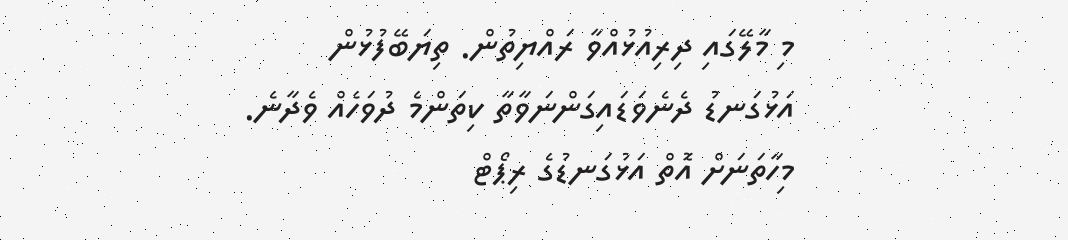މި މާލޭގައި ދިރިއުޅުއްވާ ރައްޔިތުން. ތިޔަބޭފުޅުން އަޅުގަނޑު ދެނެވަޑައިގަންނަވާތާ ކިތަންމެ ދުވަހެއް ވެދާނެ. މިހާތަނަށް އޮތް އަޅުގަނޑުގެ ރިޕޯޓް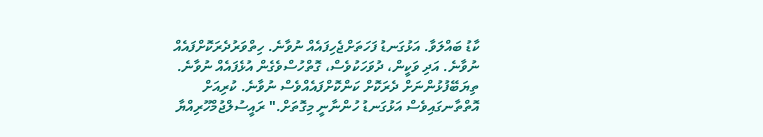ކާޑު ބައްލަވާ. އަޅުގަނޑު ފަހަތަށްޖެހިފައެއް ނުވާނެ. ހިތްވަރުދެރަކޮށްފައެއް ނުވާނެ. އަދި ވަކީން، ދުވަހަކުވެސް، ގޮތްހުސްވެގެން އުޅެފައެއް ނުވާނެ. ތިޔަބޭފުޅުންނަށް ދެރަކޮށް ކަންކޮށްފައެއްވެސް ނުވާނެ. ކުރިއަށް އޮތްތާނގައިވެސް އަޅުގަނޑު ހުންނާނީ މިގޮތަށް." ރައީސުލްޖުމްހޫރިއްޔާ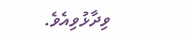ވިދާޅުވިއެވެ.